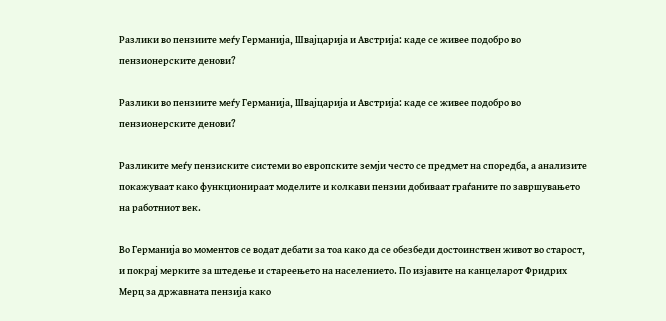Разлики во пензиите меѓу Германија, Швајцарија и Австрија: каде се живее подобро во пензионерските денови?

Разлики во пензиите меѓу Германија, Швајцарија и Австрија: каде се живее подобро во пензионерските денови?

Разликите меѓу пензиските системи во европските земји често се предмет на споредба, а анализите покажуваат како функционираат моделите и колкави пензии добиваат граѓаните по завршувањето на работниот век.

Во Германија во моментов се водат дебати за тоа како да се обезбеди достоинствен живот во старост, и покрај мерките за штедење и стареењето на населението. По изјавите на канцеларот Фридрих Мерц за државната пензија како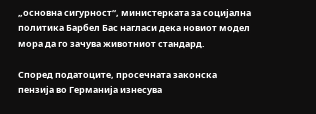„основна сигурност“, министерката за социјална политика Барбел Бас нагласи дека новиот модел мора да го зачува животниот стандард.

Според податоците, просечната законска пензија во Германија изнесува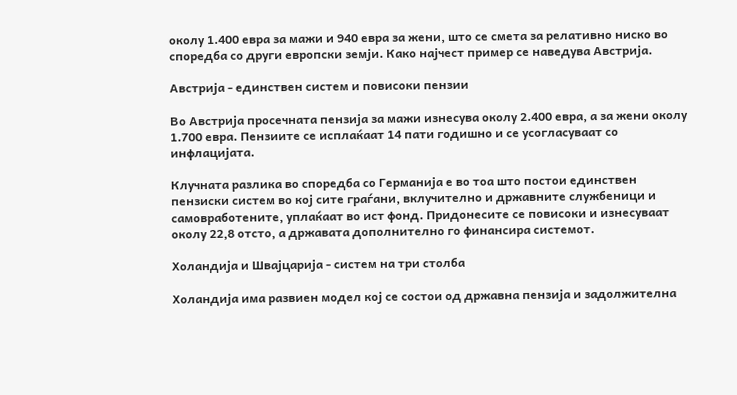околу 1.400 евра за мажи и 940 евра за жени, што се смета за релативно ниско во споредба со други европски земји. Како најчест пример се наведува Австрија.

Австрија - единствен систем и повисоки пензии

Во Австрија просечната пензија за мажи изнесува околу 2.400 евра, а за жени околу 1.700 евра. Пензиите се исплаќаат 14 пати годишно и се усогласуваат со инфлацијата.

Клучната разлика во споредба со Германија е во тоа што постои единствен пензиски систем во кој сите граѓани, вклучително и државните службеници и самовработените, уплаќаат во ист фонд. Придонесите се повисоки и изнесуваат околу 22,8 отсто, а државата дополнително го финансира системот.

Холандија и Швајцарија - систем на три столба

Холандија има развиен модел кој се состои од државна пензија и задолжителна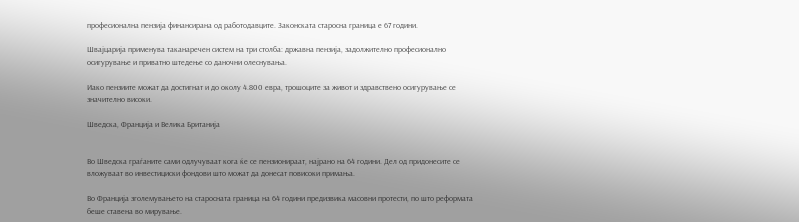професионална пензија финансирана од работодавците. Законската старосна граница е 67 години.

Швајцарија применува таканаречен систем на три столба: државна пензија, задолжително професионално осигурување и приватно штедење со даночни олеснувања.

Иако пензиите можат да достигнат и до околу 4.800 евра, трошоците за живот и здравствено осигурување се значително високи.

Шведска, Франција и Велика Британија


Во Шведска граѓаните сами одлучуваат кога ќе се пензионираат, најрано на 64 години. Дел од придонесите се вложуваат во инвестициски фондови што можат да донесат повисоки примања.

Во Франција зголемувањето на старосната граница на 64 години предизвика масовни протести, по што реформата беше ставена во мирување.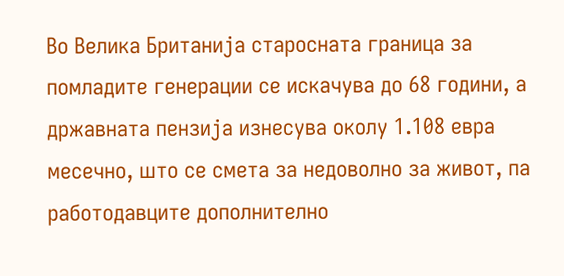Во Велика Британија старосната граница за помладите генерации се искачува до 68 години, а државната пензија изнесува околу 1.108 евра месечно, што се смета за недоволно за живот, па работодавците дополнително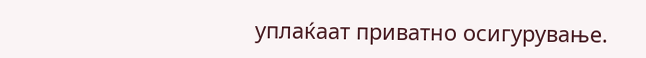уплаќаат приватно осигурување.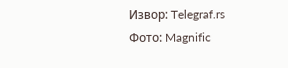Извор: Telegraf.rs
Фото: Magnific